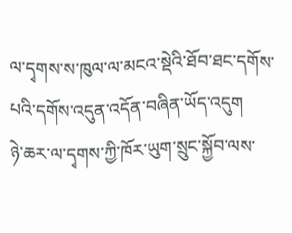ལ་དྭགས་ས་ཁུལ་ལ་མངའ་སྡེའི་ཐོབ་ཐང་དགོས་པའི་དགོས་འདུན་འདོན་བཞིན་ཡོད་འདུག
ཉེ་ཆར་ལ་དྭགས་ཀྱི་ཁོར་ཡུག་སྲུང་སྐྱོབ་ལས་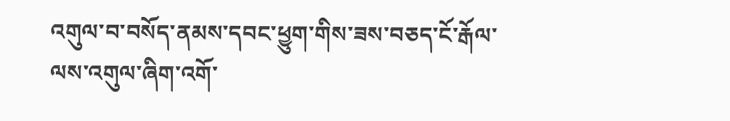འགུལ་བ་བསོད་ནམས་དབང་ཕྱུག་གིས་ཟས་བཅད་ངོ་རྒོལ་ལས་འགུལ་ཞིག་འགོ་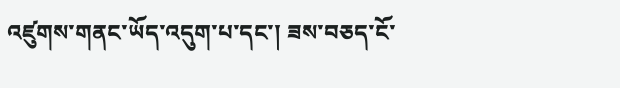འཛུགས་གནང་ཡོད་འདུག་པ་དང་། ཟས་བཅད་ངོ་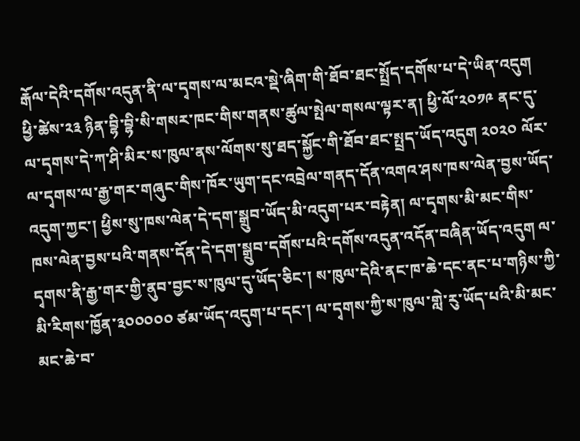རྒོལ་དེའི་དགོས་འདུན་ནི་ལ་དྭགས་ལ་མངའ་སྡེ་ཞིག་གི་ཐོབ་ཐང་སྤྲོད་དགོས་པ་དེ་ཡིན་འདུག  ཕྱི་ཚེས་༢༣ ཉིན་བྷི་བྷི་སི་གསར་ཁང་གིས་གནས་ཚུལ་སྤེལ་གསལ་ལྟར་ན། ཕྱི་ལོ་༢༠༡༩ ནང་དུ་ལ་དྭགས་དེ་ཀ་ཤི་མིར་ས་ཁུལ་ནས་ལོགས་སུ་ཐད་སྐྱོང་གི་ཐོབ་ཐང་སྤྲད་ཡོད་འདུག ༢༠༢༠ ལོར་ལ་དྭགས་ལ་རྒྱ་གར་གཞུང་གིས་ཁོར་ཡུག་དང་འབྲེལ་གནད་དོན་འགའ་ཤས་ཁས་ལེན་བྱས་ཡོད་འདུག་ཀྱང་། ཕྱིས་སུ་ཁས་ལེན་དེ་དག་སྒྲུབ་ཡོད་མི་འདུག་པར་བརྟེན། ལ་དྭགས་མི་མང་གིས་ཁས་ལེན་བྱས་པའི་གནས་དོན་དེ་དག་སྒྲུབ་དགོས་པའི་དགོས་འདུན་འདོན་བཞིན་ཡོད་འདུག ལ་དྭགས་ནི་རྒྱ་གར་གྱི་ནུབ་བྱང་ས་ཁུལ་དུ་ཡོད་ཅིང་། ས་ཁུལ་དེའི་ནང་ཁ་ཆེ་དང་ནང་པ་གཉིས་ཀྱི་མི་རིགས་ཁྱོན་༣༠༠༠༠༠ ཙམ་ཡོད་འདུག་པ་དང་། ལ་དྭགས་ཀྱི་ས་ཁུལ་གླེ་རུ་ཡོད་པའི་མི་མང་མང་ཆེ་བ་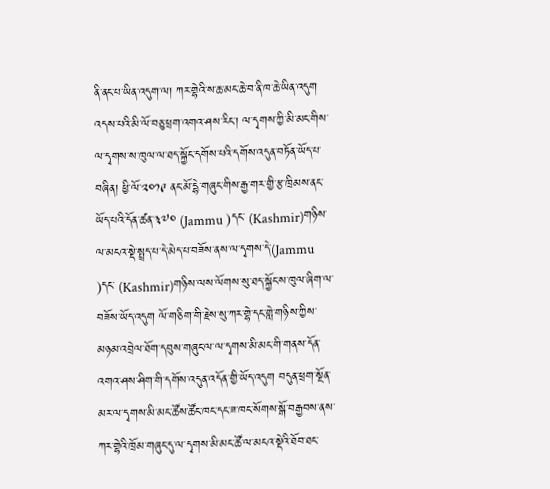ནི་ནང་པ་ཡིན་འདུག་ལ། ཀར་གྷེའི་ས་ཆ་མང་ཆེ་བ་ནི་ཁ་ཆེ་ཡིན་འདུག འདས་པའི་མི་ལོ་བཅུ་ཕྲག་འགའ་ཤས་རིང་། ལ་དྭགས་ཀྱི་མི་མང་གིས་ལ་དྭགས་ས་ཁུལ་ལ་ཐད་སྐྱོང་དགོས་པའི་དགོས་འདུན་བཏོན་ཡོད་པ་བཞིན། ཕྱི་ལོ་༢༠༡༩ ནང་མོ་དྷེ་གཞུང་གིས་རྒྱ་གར་གྱི་རྩ་ཁྲིམས་ནང་ཡོད་པའི་དོན་ཚན་༣༧༠ (Jammu )དང་ (Kashmir)གཉིས་ལ་མངའ་སྡེ་སྤྲད་པ་དེ་མེད་པ་བཟོས་ནས་ལ་དྭགས་དེ་(Jammu )དང་ (Kashmir)གཉིས་ལས་ལོགས་སུ་ཐད་སྐྱོང་ས་ཁུལ་ཞིག་ལ་བཟོས་ཡོད་འདུག ལོ་གཅིག་གི་རྗེས་སུ་ཀར་གྷེ་དང་གླེ་གཉིས་ཀྱིས་མཉམ་འབྲེལ་ཐོག་དབུས་གཞུང་ལ་ལ་དྭགས་མི་མང་གི་གནས་དོན་འགའ་ཤས་ཤིག་གི་དགོས་འདུན་འདོན་གྱི་ཡོད་འདུག བདུན་ཕྲག་སྔོན་མར་ལ་དྭགས་མི་མང་ཚོས་ཚོང་ཁང་དང་ཟ་ཁང་སོགས་སྒོ་བརྒྱབས་ནས་ཀར་གྷེའི་ཁྲོམ་གཞུང་དུ་ལ་དྭགས་མི་མང་ཚོ་ལ་མངའ་སྡེའི་ཐོབ་ཐང་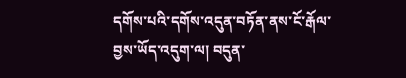དགོས་པའི་དགོས་འདུན་བཏོན་ནས་ངོ་རྒོལ་བྱས་ཡོད་འདུག་ལ། བདུན་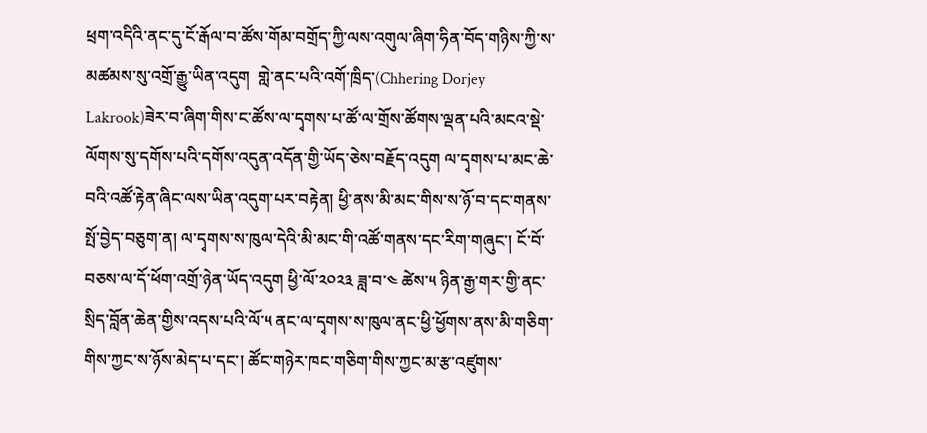ཕྲག་འདིའི་ནང་དུ་ངོ་རྒོལ་བ་ཚོས་གོམ་བགྲོད་ཀྱི་ལས་འགུལ་ཞིག་ཧིན་བོད་གཉིས་ཀྱི་ས་མཚམས་སུ་འགྲོ་རྒྱུ་ཡིན་འདུག  གླེ་ནང་པའི་འགོ་ཁྲིད་(Chhering Dorjey Lakrook)ཟེར་བ་ཞིག་གིས་ང་ཚོས་ལ་དྭགས་པ་ཚོ་ལ་གྲོས་ཚོགས་ལྡན་པའི་མངའ་སྡེ་ལོགས་སུ་དགོས་པའི་དགོས་འདུན་འདོན་གྱི་ཡོད་ཅེས་བརྗོད་འདུག ལ་དྭགས་པ་མང་ཆེ་བའི་འཚོ་རྟེན་ཞིང་ལས་ཡིན་འདུག་པར་བརྟེན། ཕྱི་ནས་མི་མང་གིས་ས་ཉོ་བ་དང་གནས་སྤོ་བྱེད་བཅུག་ན། ལ་དྭགས་ས་ཁུལ་དེའི་མི་མང་གི་འཚོ་གནས་དང་རིག་གཞུང་། ངོ་བོ་བཅས་ལ་དོ་ཕོག་འགྲོ་ཉེན་ཡོད་འདུག ཕྱི་ལོ་༢༠༢༣ ཟླ་བ་༤ ཚེས་༥ ཉིན་རྒྱ་གར་གྱི་ནང་སྲིད་བློན་ཆེན་གྱིས་འདས་པའི་ལོ་༥ ནང་ལ་དྭགས་ས་ཁུལ་ནང་ཕྱི་ཕྱོགས་ནས་མི་གཅིག་གིས་ཀྱང་ས་ཉོས་མེད་པ་དང་། ཚོང་གཉེར་ཁང་གཅིག་གིས་ཀྱང་མ་རྩ་འཛུགས་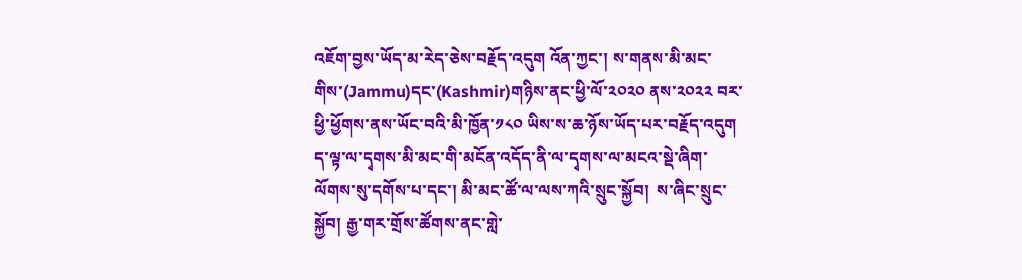འཇོག་བྱས་ཡོད་མ་རེད་ཅེས་བརྗོད་འདུག འོན་ཀྱང་། ས་གནས་མི་མང་གིས་(Jammu)དང་(Kashmir)གཉིས་ནང་ཕྱི་ལོ་༢༠༢༠ ནས་༢༠༢༢ བར་ཕྱི་ཕྱོགས་ནས་ཡོང་བའི་མི་ཁྱོན་༡༨༠ ཡིས་ས་ཆ་ཉོས་ཡོད་པར་བརྗོད་འདུག ད་ལྟ་ལ་དྭགས་མི་མང་གི་མངོན་འདོད་ནི་ལ་དྭགས་ལ་མངའ་སྡེ་ཞིག་ལོགས་སུ་དགོས་པ་དང་། མི་མང་ཚོ་ལ་ལས་ཀའི་སྲུང་སྐྱོབ།  ས་ཞིང་སྲུང་སྐྱོབ། རྒྱ་གར་གྲོས་ཚོགས་ནང་གླེ་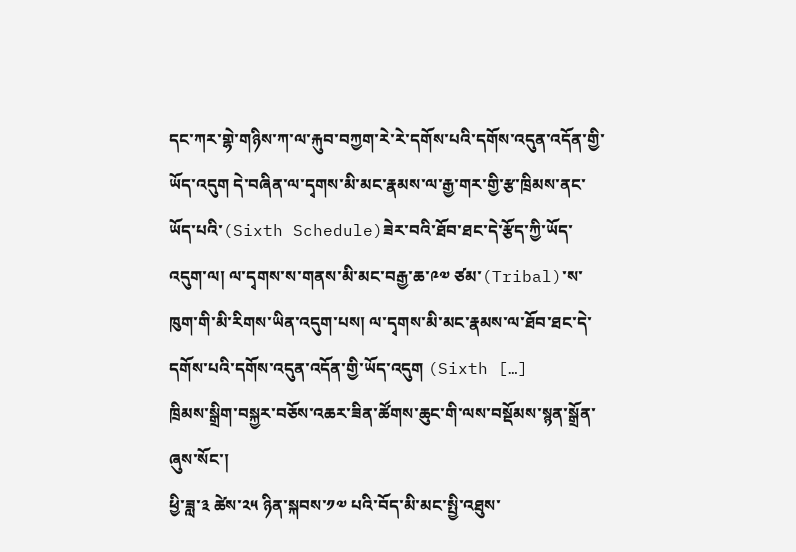དང་ཀར་གྷེ་གཉིས་ཀ་ལ་རྐུབ་བཀྱག་རེ་རེ་དགོས་པའི་དགོས་འདུན་འདོན་གྱི་ཡོད་འདུག དེ་བཞིན་ལ་དྭགས་མི་མང་རྣམས་ལ་རྒྱ་གར་གྱི་རྩ་ཁྲིམས་ནང་ཡོད་པའི་(Sixth Schedule)ཟེར་བའི་ཐོབ་ཐང་དེ་རྩོད་ཀྱི་ཡོད་འདུག་ལ། ལ་དྭགས་ས་གནས་མི་མང་བརྒྱ་ཆ་༩༧ ཙམ་(Tribal)་ས་ཁུག་གི་མི་རིགས་ཡིན་འདུག་པས། ལ་དྭགས་མི་མང་རྣམས་ལ་ཐོབ་ཐང་དེ་དགོས་པའི་དགོས་འདུན་འདོན་གྱི་ཡོད་འདུག (Sixth […]
ཁྲིམས་སྒྲིག་བསྐྱར་བཅོས་འཆར་ཟིན་ཚོགས་ཆུང་གི་ལས་བསྡོམས་སྙན་སྒྲོན་ཞུས་སོང་།
ཕྱི་ཟླ་༣ ཚེས་༢༥ ཉིན་སྐབས་༡༧ པའི་བོད་མི་མང་སྤྱི་འཐུས་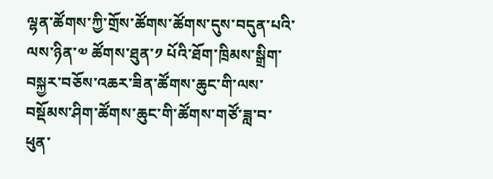ལྷན་ཚོགས་ཀྱི་གྲོས་ཚོགས་ཚོགས་དུས་བདུན་པའི་ལས་ཉིན་༧ ཚོགས་ཐུན་༡ པོའི་ཐོག་ཁྲིམས་སྒྲིག་བསྐྱར་བཅོས་འཆར་ཟིན་ཚོགས་ཆུང་གི་ལས་བསྡོམས་ཤིག་ཚོགས་ཆུང་གི་ཚོགས་གཙོ་ཟླ་བ་ཕུན་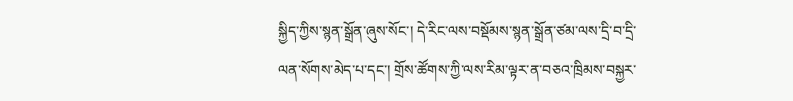སྐྱིད་ཀྱིས་སྙན་སྒྲོན་ཞུས་སོང་། དེ་རིང་ལས་བསྡོམས་སྙན་སྒྲོན་ཙམ་ལས་དྲི་བ་དྲི་ལན་སོགས་མེད་པ་དང་། གྲོས་ཚོགས་ཀྱི་ལས་རིམ་ལྟར་ན་བཅའ་ཁྲིམས་བསྐྱར་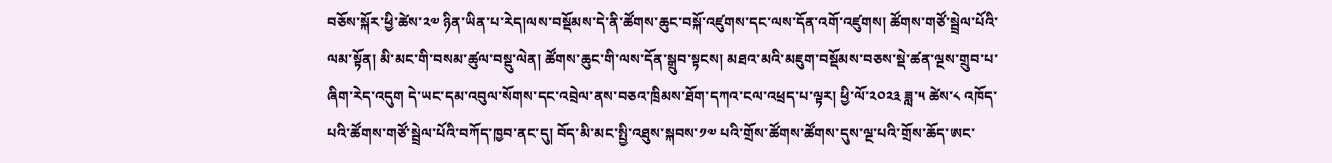བཅོས་སྐོར་ཕྱི་ཚེས་༢༧ ཉིན་ཡིན་པ་རེད།ལས་བསྡོམས་དེ་ནི་ཚོགས་ཆུང་བསྐོ་འཛུགས་དང་ལས་དོན་འགོ་འཛུགས། ཚོགས་གཙོ་སྦྲེལ་པོའི་ལམ་སྟོན། མི་མང་གི་བསམ་ཚུལ་བསྡུ་ལེན། ཚོགས་ཆུང་གི་ལས་དོན་སྒྲུབ་སྟངས། མཐའ་མའི་མཇུག་བསྡོམས་བཅས་སྡེ་ཚན་ལྔས་གྲུབ་པ་ཞིག་རེད་འདུག དེ་ཡང་དམ་འབུལ་སོགས་དང་འབྲེལ་ནས་བཅའ་ཁྲིམས་ཐོག་དཀའ་ངལ་འཕྲད་པ་ལྟར། ཕྱི་ལོ་༢༠༢༣ ཟླ་༥ ཚེས་༨ འཁོད་པའི་ཚོགས་གཙོ་སྦྲེལ་པོའི་བཀོད་ཁྱབ་ནང་དུ། བོད་མི་མང་སྤྱི་འཐུས་སྐབས་༡༧ པའི་གྲོས་ཚོགས་ཚོགས་དུས་ལྔ་པའི་གྲོས་ཆོད་ཨང་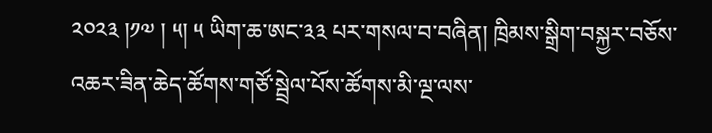༢༠༢༣ །༡༧ ། ༥། ༥ ཡིག་ཆ་ཨང་༣༣ པར་གསལ་བ་བཞིན། ཁྲིམས་སྒྲིག་བསྐྱར་བཅོས་འཆར་ཟིན་ཆེད་ཚོགས་གཙོ་སྦྲེལ་པོས་ཚོགས་མི་ལྔ་ལས་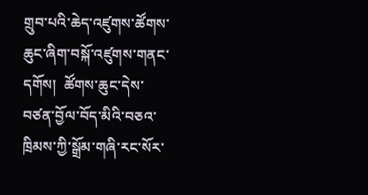གྲུབ་པའི་ཆེད་འཛུགས་ཚོགས་ཆུང་ཞིག་བསྐོ་འཛུགས་གནང་དགོས།  ཚོགས་ཆུང་དེས་བཙན་བྱོལ་བོད་མིའི་བཅའ་ཁྲིམས་ཀྱི་སྒྲོམ་གཞི་རང་སོར་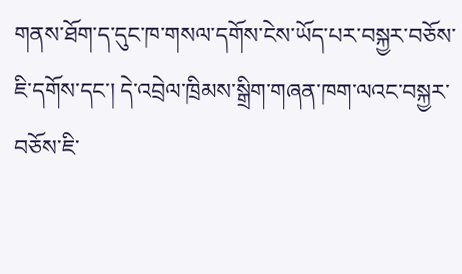གནས་ཐོག་ད་དུང་ཁ་གསལ་དགོས་ངེས་ཡོད་པར་བསྐྱར་བཅོས་ཇི་དགོས་དང་། དེ་འབྲེལ་ཁྲིམས་སྒྲིག་གཞན་ཁག་ལའང་བསྐྱར་བཅོས་ཇི་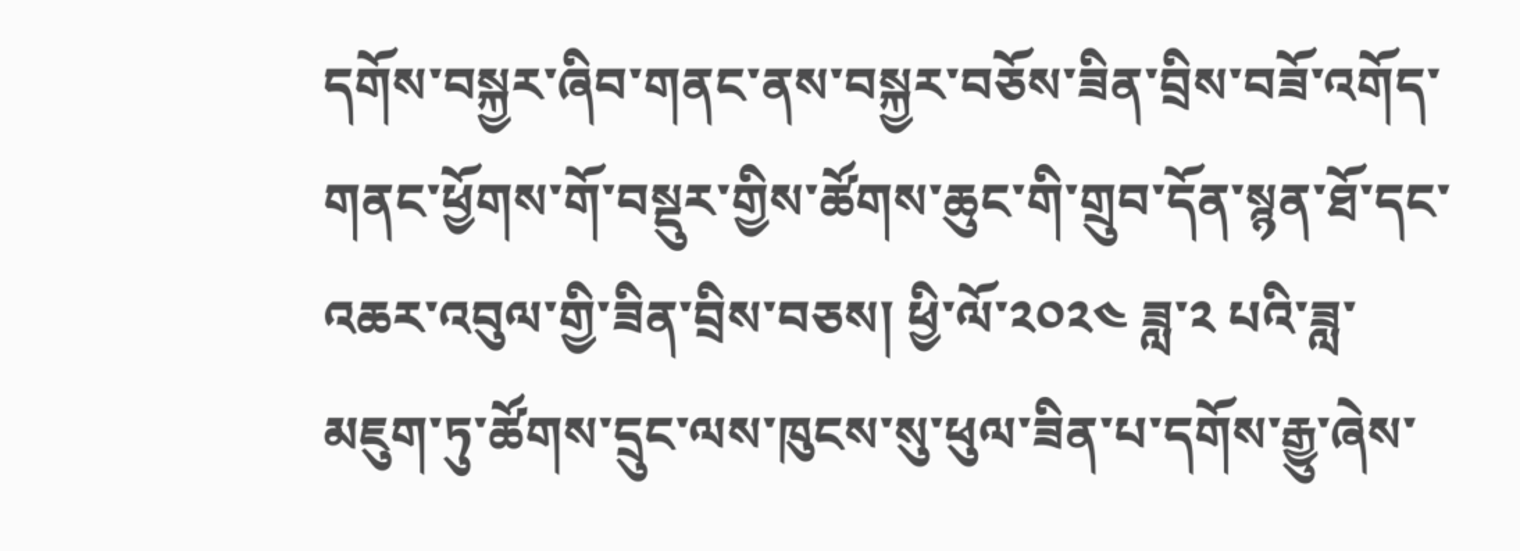དགོས་བསྐྱར་ཞིབ་གནང་ནས་བསྐྱར་བཅོས་ཟིན་བྲིས་བཟོ་འགོད་གནང་ཕྱོགས་གོ་བསྡུར་གྱིས་ཚོགས་ཆུང་གི་གྲུབ་དོན་སྙན་ཐོ་དང་འཆར་འབུལ་གྱི་ཟིན་བྲིས་བཅས། ཕྱི་ལོ་༢༠༢༤ ཟླ་༢ པའི་ཟླ་མཇུག་ཏུ་ཚོགས་དྲུང་ལས་ཁུངས་སུ་ཕུལ་ཟིན་པ་དགོས་རྒྱུ་ཞེས་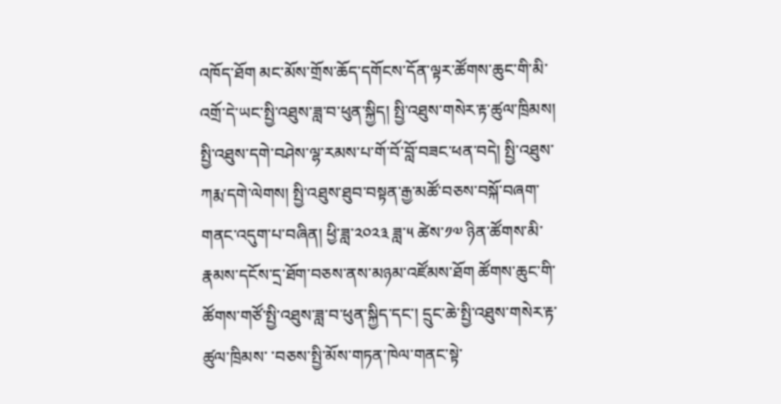འཁོད་ཐོག མང་མོས་གྲོས་ཆོད་དགོངས་དོན་ལྟར་ཚོགས་ཆུང་གི་མི་འགྲོ་དེ་ཡང་སྤྱི་འཐུས་ཟླ་བ་ཕུན་སྐྱིད། སྤྱི་འཐུས་གསེར་རྟ་ཚུལ་ཁྲིམས། སྤྱི་འཐུས་དགེ་བཤེས་ལྷ་རམས་པ་གོ་བོ་བློ་བཟང་ཕན་བདེ། སྤྱི་འཐུས་ཀརྨ་དགེ་ལེགས། སྤྱི་འཐུས་ཐུབ་བསྟན་རྒྱ་མཚོ་བཅས་བསྐོ་བཞག་གནང་འདུག་པ་བཞིན། ཕྱི་ཟླ་༢༠༢༣ ཟླ་༥ ཚེས་༡༧ ཉིན་ཚོགས་མི་རྣམས་དངོས་དྲ་ཐོག་བཅས་ནས་མཉམ་འཛོམས་ཐོག ཚོགས་ཆུང་གི་ཚོགས་གཙོ་སྤྱི་འཐུས་ཟླ་བ་ཕུན་སྐྱིད་དང་། དྲུང་ཆེ་སྤྱི་འཐུས་གསེར་རྟ་ཚུལ་ཁྲིམས་ ་བཅས་སྤྱི་མོས་གཏན་ཁེལ་གནང་སྟེ་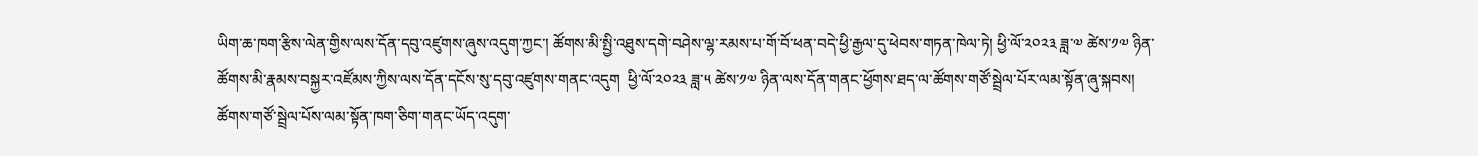ཡིག་ཆ་ཁག་རྩིས་ལེན་གྱིས་ལས་དོན་དབུ་འཛུགས་ཞུས་འདུག་ཀྱང་། ཚོགས་མི་སྤྱི་འཐུས་དགེ་བཤེས་ལྷ་རམས་པ་གོ་བོ་ཕན་བདེ་ཕྱི་རྒྱལ་དུ་ཕེབས་གཏན་ཁེལ་ཏེ། ཕྱི་ལོ་༢༠༢༣ ཟླ་༧ ཚེས་༡༧ ཉིན་ཚོགས་མི་རྣམས་བསྐྱར་འཛོམས་ཀྱིས་ལས་དོན་དངོས་སུ་དབུ་འཛུགས་གནང་འདུག  ཕྱི་ལོ་༢༠༢༣ ཟླ་༥ ཚེས་༡༧ ཉིན་ལས་དོན་གནང་ཕྱོགས་ཐད་ལ་ཚོགས་གཙོ་སྦྲེལ་པོར་ལམ་སྟོན་ཞུ་སྐབས། ཚོགས་གཙོ་སྦྲེལ་པོས་ལམ་སྟོན་ཁག་ཅིག་གནང་ཡོད་འདུག་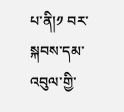པ་ནི།༡ བར་སྐབས་དམ་འབུལ་གྱི་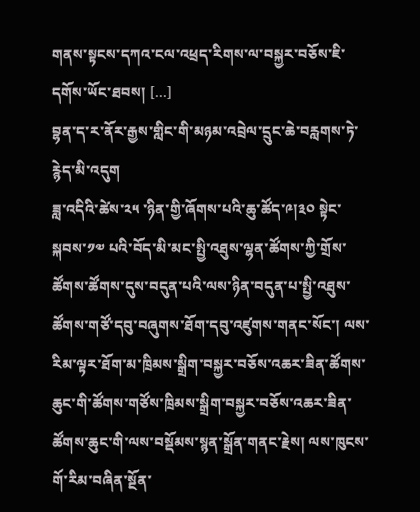གནས་སྟངས་དཀའ་ངལ་འཕྲད་རིགས་ལ་བསྐྱར་བཅོས་ཇི་དགོས་ཡོང་ཐབས། […]
བྷན་ད་ར་ནོར་རྒྱས་གླིང་གི་མཉམ་འབྲེལ་དྲུང་ཆེ་བརླགས་ཏེ་རྙེད་མི་འདུག
ཟླ་འདིའི་ཚེས་༢༥ ་ཉིན་གྱི་ཞོགས་པའི་ཆུ་ཚོད་༩།༣༠ སྟེང་སྐབས་༡༧ པའི་བོད་མི་མང་སྤྱི་འཐུས་ལྷན་ཚོགས་ཀྱི་གྲོས་ཚོགས་ཚོགས་དུས་བདུན་པའི་ལས་ཉིན་བདུན་པ་སྤྱི་འཐུས་ཚོགས་གཙོ་དབུ་བཞུགས་ཐོག་དབུ་འཛུགས་གནང་སོང་། ལས་རིམ་ལྟར་ཐོག་མ་ཁྲིམས་སྒྲིག་བསྐྱར་བཅོས་འཆར་ཟིན་ཚོགས་ཆུང་གི་ཚོགས་གཙོས་ཁྲིམས་སྒྲིག་བསྐྱར་བཅོས་འཆར་ཟིན་ཚོགས་ཆུང་གི་ལས་བསྡོམས་སྙན་སྒྲོན་གནང་རྗེས། ལས་ཁུངས་གོ་རིམ་བཞིན་སྔོན་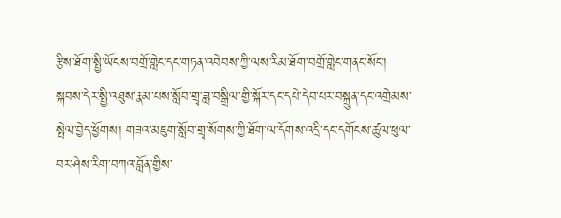རྩིས་ཐོག་སྤྱི་ཡོངས་བགྲོ་གླེང་དང་གཏན་འབེབས་ཀྱི་ལས་རིམ་ཐོག་བགྲོ་གླེང་གནང་སོང་། སྐབས་དེར་སྤྱི་འཐུས་རྣམ་པས་སློབ་གྲྭ་ཟླ་བསྒྲིལ་གྱི་སྐོར་དང་དཔེ་དེབ་པར་བསྐྲུན་དང་འགྲེམས་སྤེལ་བྱེད་ཕྱོགས། གཟའ་མཇུག་སློབ་གྲྭ་སོགས་ཀྱི་ཐོག་ལ་དོགས་འདྲི་དང་དགོངས་ཚུལ་ཕུལ་བར་ཤེས་རིག་བཀའ་བློན་གྱིས་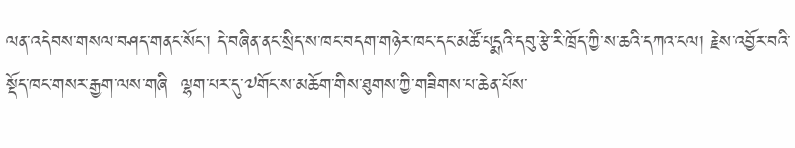ལན་འདེབས་གསལ་བཤད་གནང་སོང་། དེ་བཞིན་ནང་སྲིད་ས་ཁང་བདག་གཉེར་ཁང་དང་མཚོ་པདྨའི་དབུ་རྩེ་རི་ཁྲོད་ཀྱི་ས་ཆའི་དཀའ་ངལ། རྗེས་འབྱོར་བའི་སྡོད་ཁང་གསར་རྒྱག་ལས་གཞི  ལྷག་པར་དུ་༧གོང་ས་མཆོག་གིས་ཐུགས་ཀྱི་གཟིགས་པ་ཆེན་པོས་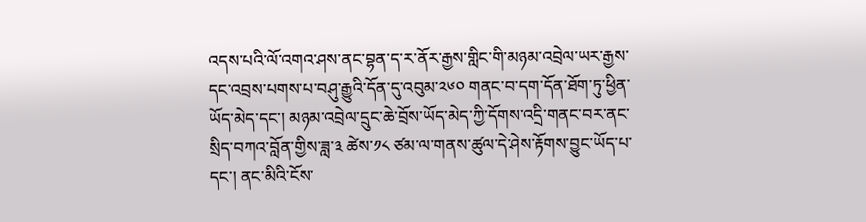འདས་པའི་ལོ་འགའ་ཤས་ནང་བྷན་ད་ར་ནོར་རྒྱས་གླིང་གི་མཉམ་འབྲེལ་ཡར་རྒྱས་དང་འབྲས་པགས་པ་བཤུ་རྒྱུའི་དོན་དུ་འབུམ་༢༦༠ གནང་བ་དག་དོན་ཐོག་ཏུ་ཕྱིན་ཡོད་མེད་དང་། མཉམ་འབྲེལ་དྲུང་ཆེ་བྲོས་ཡོད་མེད་ཀྱི་དོགས་འདྲི་གནང་བར་ནང་སྲིད་བཀའ་བློན་གྱིས་ཟླ་༣ ཚེས་༡༨ ཙམ་ལ་གནས་ཚུལ་དེ་ཤེས་རྟོགས་བྱུང་ཡོད་པ་དང་། ནང་མིའི་ངོས་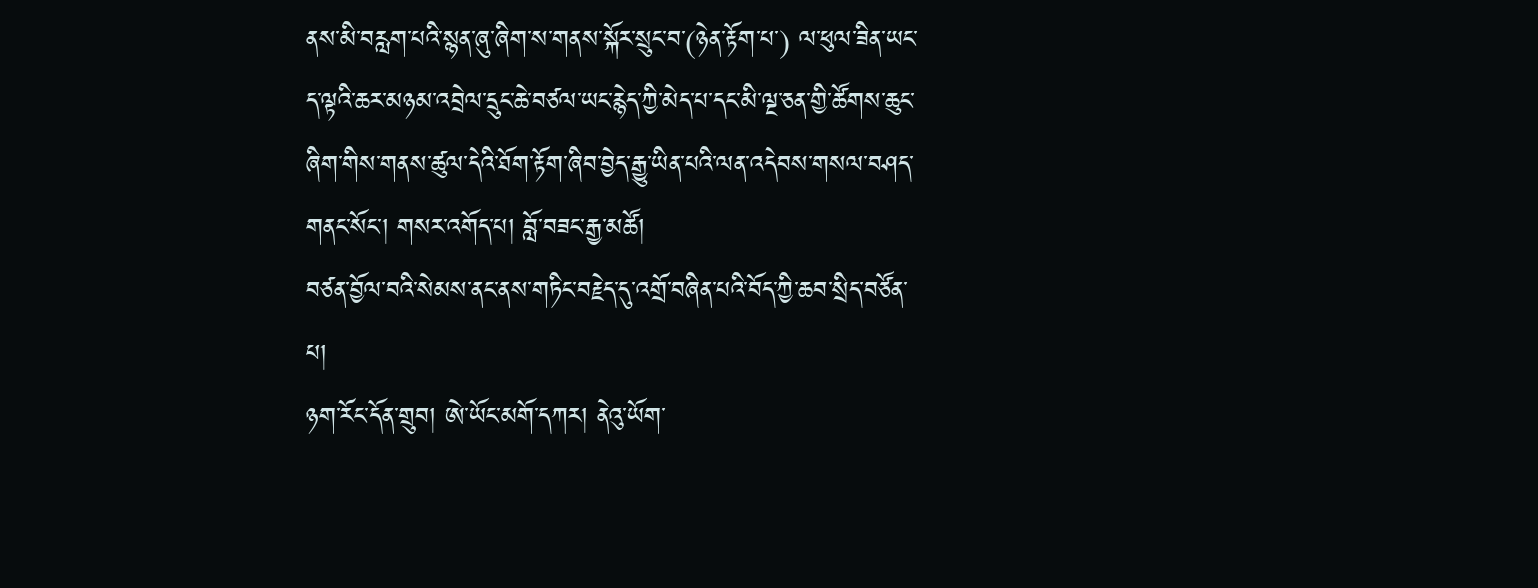ནས་མི་བརླག་པའི་སྙན་ཞུ་ཞིག་ས་གནས་སྐོར་སྲུང་བ་(ཉེན་རྟོག་པ་) ལ་ཕུལ་ཟིན་ཡང་ད་ལྟའི་ཆར་མཉམ་འབྲེལ་དྲུང་ཆེ་བཙལ་ཡང་རྙེད་ཀྱི་མེད་པ་དང་མི་ལྔ་ཅན་གྱི་ཚོགས་ཆུང་ཞིག་གིས་གནས་ཚུལ་དེའི་ཐོག་རྟོག་ཞིབ་བྱེད་རྒྱུ་ཡིན་པའི་ལན་འདེབས་གསལ་བཤད་གནང་སོང་། གསར་འགོད་པ། བློ་བཟང་རྒྱ་མཚོ།
བཙན་བྱོལ་བའི་སེམས་ནང་ནས་གཏིང་བརྗེད་དུ་འགྲོ་བཞིན་པའི་བོད་ཀྱི་ཆབ་སྲིད་བཙོན་པ།
ཉག་རོང་དོན་གྲུབ། ཨེ་ཡོང་མགོ་དཀར། ནེའུ་ཡོག་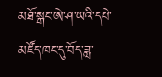མཐོ་སྒང་ཨེ་ཤ་ཡའི་དཔེ་མཛོད་ཁང་དུ་བོད་ཟླ་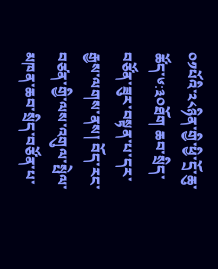༠༡པོའི་༢༨ཉིན་གྱི་ཕྱི་དྲོ་ཆུ་ཚོད་༦:༣༠ཐོག ཆབ་སྲིད་བཙོན་ཟུར་བསྟན་པ་དར་རྒྱས་ལགས་ནས། བོད་རང་བཙན་གྱི་ལས་འགུལ་སྤེལ་མཁན་ཆབ་སྲིད་བཙོན་པ་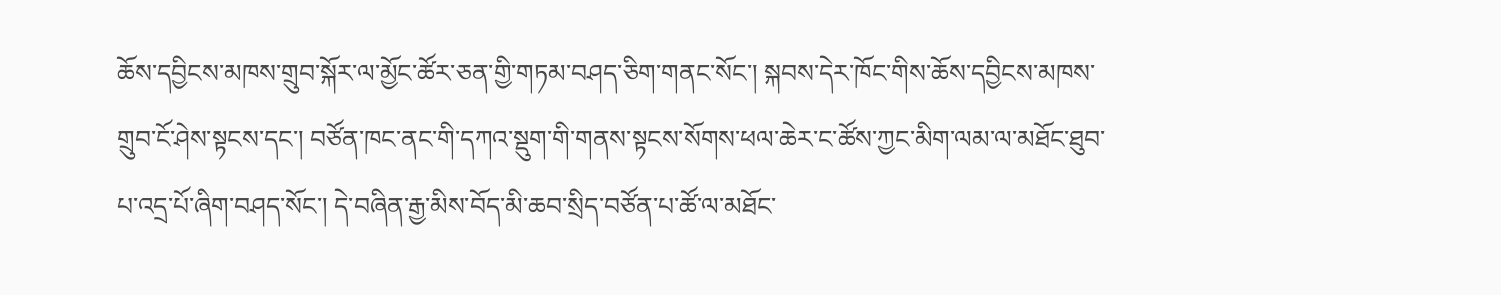ཆོས་དབྱིངས་མཁས་གྲུབ་སྐོར་ལ་མྱོང་ཚོར་ཅན་གྱི་གཏམ་བཤད་ཅིག་གནང་སོང་། སྐབས་དེར་ཁོང་གིས་ཆོས་དབྱིངས་མཁས་གྲུབ་ངོ་ཤེས་སྟངས་དང་། བཙོན་ཁང་ནང་གི་དཀའ་སྡུག་གི་གནས་སྟངས་སོགས་ཕལ་ཆེར་ང་ཚོས་ཀྱང་མིག་ལམ་ལ་མཐོང་ཐུབ་པ་འདྲ་པོ་ཞིག་བཤད་སོང་། དེ་བཞིན་རྒྱ་མིས་བོད་མི་ཆབ་སྲིད་བཙོན་པ་ཚོ་ལ་མཐོང་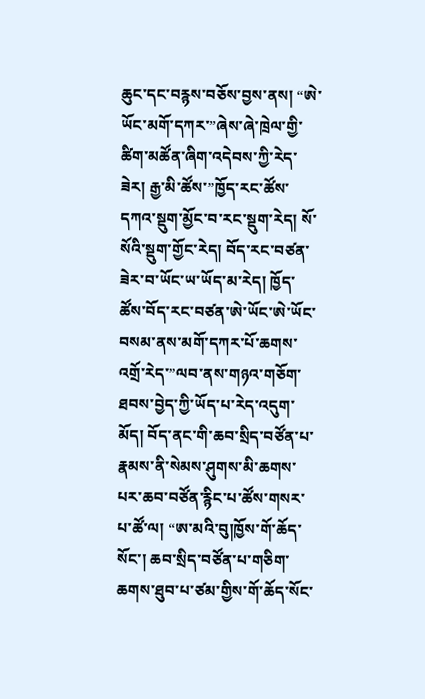ཆུང་དང་བརྙས་བཅོས་བྱས་ནས། “ཨེ་ཡོང་མགོ་དཀར་”ཞེས་ཞེ་ཁྲེལ་གྱི་ཚིག་མཚོན་ཞིག་འདེབས་ཀྱི་རེད་ཟེར། རྒྱ་མི་ཚོས་”ཁྱོད་རང་ཚོས་དཀའ་སྡུག་མྱོང་བ་རང་སྡུག་རེད། སོ་སོའི་སྡུག་གྱོང་རེད། བོད་རང་བཙན་ཟེར་བ་ཡོང་ཡ་ཡོད་མ་རེད། ཁྱོད་ཚོས་བོད་རང་བཙན་ཨེ་ཡོང་ཨེ་ཡོང་བསམ་ནས་མགོ་དཀར་པོ་ཆགས་འགྲོ་རེད་”ལབ་ནས་གཉའ་གཅོག་ཐབས་བྱེད་ཀྱི་ཡོད་པ་རེད་འདུག་མོད། བོད་ནང་གི་ཆབ་སྲིད་བཙོན་པ་རྣམས་ནི་སེམས་ཤུགས་མི་ཆགས་པར་ཆབ་བཙོན་རྙིང་པ་ཚོས་གསར་པ་ཚོ་ལ། “ཨ་མའི་བུ།ཁྱོས་གོ་ཆོད་སོང་། ཆབ་སྲིད་བཙོན་པ་གཅིག་ཆགས་ཐུབ་པ་ཙམ་གྱིས་གོ་ཆོད་སོང་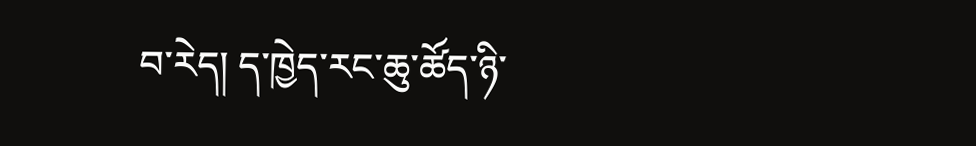བ་རེད། ད་ཁྱེད་རང་ཆུ་ཚོད་ཉི་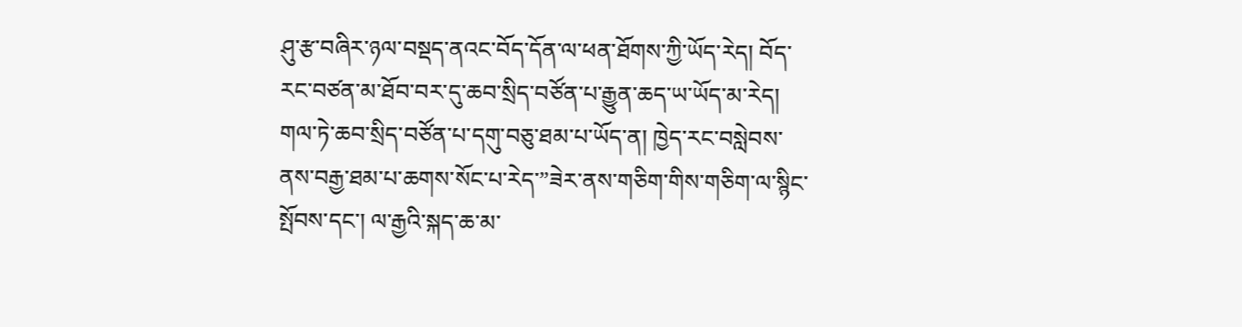ཤུ་རྩ་བཞིར་ཉལ་བསྡད་ནའང་བོད་དོན་ལ་ཕན་ཐོགས་ཀྱི་ཡོད་རེད། བོད་རང་བཙན་མ་ཐོབ་བར་དུ་ཆབ་སྲིད་བཙོན་པ་རྒྱུན་ཆད་ཡ་ཡོད་མ་རེད། གལ་ཏེ་ཆབ་སྲིད་བཙོན་པ་དགུ་བཅུ་ཐམ་པ་ཡོད་ན། ཁྱེད་རང་བསླེབས་ནས་བརྒྱ་ཐམ་པ་ཆགས་སོང་པ་རེད་”ཟེར་ནས་གཅིག་གིས་གཅིག་ལ་སྙིང་སྤོབས་དང་། ལ་རྒྱའི་སྐད་ཆ་མ་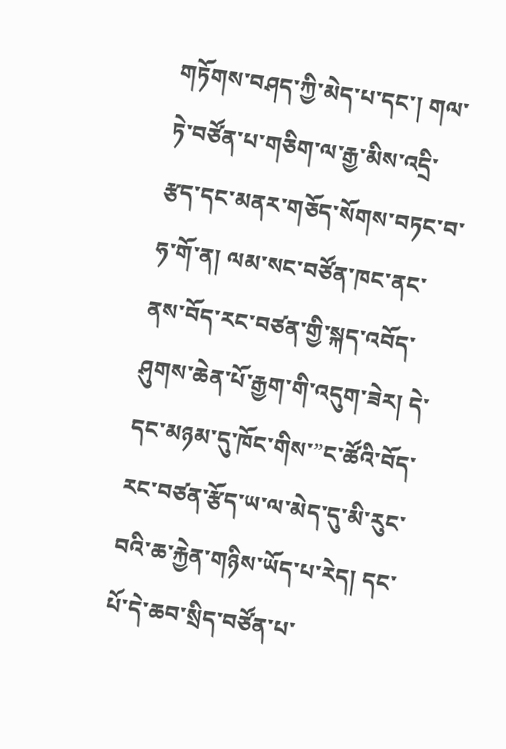གཏོགས་བཤད་ཀྱི་མེད་པ་དང་། གལ་ཏེ་བཙོན་པ་གཅིག་ལ་རྒྱ་མིས་འདྲི་རྩད་དང་མནར་གཅོད་སོགས་བཏང་བ་ཧ་གོ་ན། ལམ་སང་བཙོན་ཁང་ནང་ནས་བོད་རང་བཙན་གྱི་སྐད་འབོད་ཤུགས་ཆེན་པོ་རྒྱག་གི་འདུག་ཟེར། དེ་དང་མཉམ་དུ་ཁོང་གིས་”ང་ཚོའི་བོད་རང་བཙན་རྩོད་ཡ་ལ་མེད་དུ་མི་རུང་བའི་ཆ་རྐྱེན་གཉིས་ཡོད་པ་རེད། དང་པོ་དེ་ཆབ་སྲིད་བཙོན་པ་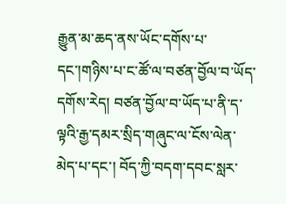རྒྱུན་མ་ཆད་ནས་ཡོང་དགོས་པ་དང་།གཉིས་པ་ང་ཚོ་ལ་བཙན་བྱོལ་བ་ཡོད་དགོས་རེད། བཙན་བྱོལ་བ་ཡོད་པ་ནི་ད་ལྟའི་རྒྱ་དམར་སྲིད་གཞུང་ལ་ངོས་ལེན་མེད་པ་དང་། བོད་ཀྱི་བདག་དབང་སླར་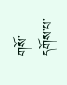གསོ་དགོས་པ་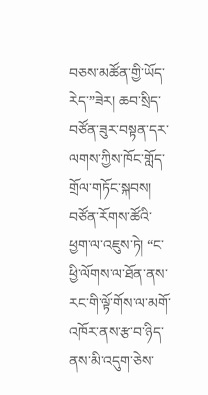བཅས་མཚོན་གྱི་ཡོད་རེད་”ཟེར། ཆབ་སྲིད་བཙོན་ཟུར་བསྟན་དར་ལགས་ཀྱིས་ཁོང་གློད་གྲོལ་གཏོང་སྐབས། བཙོན་རོགས་ཚོའི་ཕྱག་ལ་འཇུས་ཏེ། “ང་ཕྱི་ལོགས་ལ་ཐོན་ནས་རང་གི་ལྟོ་གོས་ལ་མགོ་འཁོར་ནས་རྩ་བ་ཉིད་ནས་མི་འདུག་ཅེས་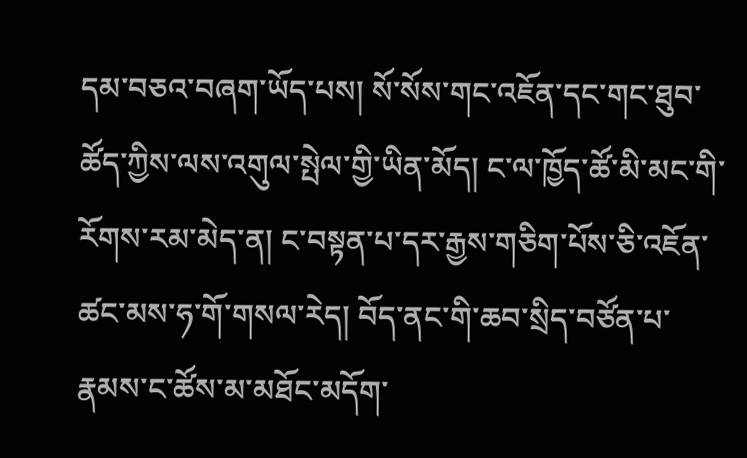དམ་བཅའ་བཞག་ཡོད་པས། སོ་སོས་གང་འཇོན་དང་གང་ཐུབ་ཚོད་ཀྱིས་ལས་འགུལ་སྤེལ་གྱི་ཡིན་མོད། ང་ལ་ཁྱོད་ཚོ་མི་མང་གི་རོགས་རམ་མེད་ན། ང་བསྟན་པ་དར་རྒྱས་གཅིག་པོས་ཅི་འཇོན་ཚང་མས་ཧ་གོ་གསལ་རེད། བོད་ནང་གི་ཆབ་སྲིད་བཙོན་པ་རྣམས་ང་ཚོས་མ་མཐོང་མདོག་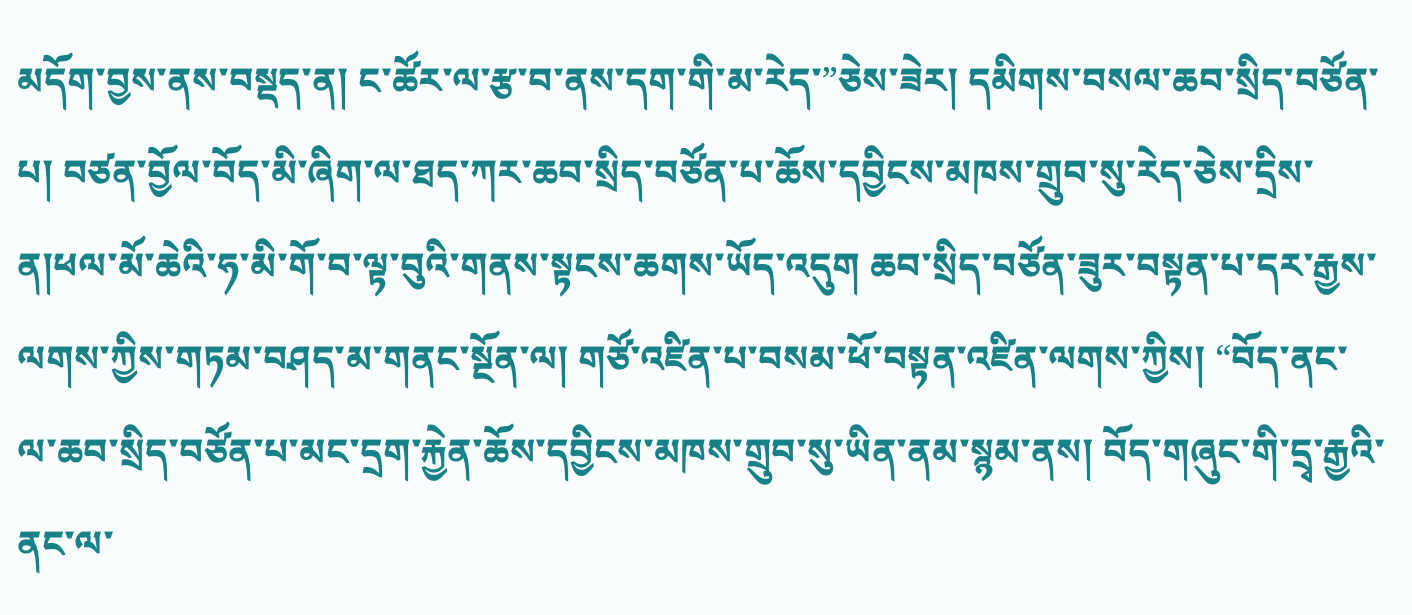མདོག་བྱས་ནས་བསྡད་ན། ང་ཚོར་ལ་རྩ་བ་ནས་དག་གི་མ་རེད་”ཅེས་ཟེར། དམིགས་བསལ་ཆབ་སྲིད་བཙོན་པ། བཙན་བྱོལ་བོད་མི་ཞིག་ལ་ཐད་ཀར་ཆབ་སྲིད་བཙོན་པ་ཆོས་དབྱིངས་མཁས་གྲུབ་སུ་རེད་ཅེས་དྲིས་ན།ཕལ་མོ་ཆེའི་ཧ་མི་གོ་བ་ལྟ་བུའི་གནས་སྟངས་ཆགས་ཡོད་འདུག ཆབ་སྲིད་བཙོན་ཟུར་བསྟན་པ་དར་རྒྱས་ལགས་ཀྱིས་གཏམ་བཤད་མ་གནང་སྔོན་ལ། གཙོ་འཛིན་པ་བསམ་ཕོ་བསྟན་འཛིན་ལགས་ཀྱིས། “བོད་ནང་ལ་ཆབ་སྲིད་བཙོན་པ་མང་དྲག་རྐྱེན་ཆོས་དབྱིངས་མཁས་གྲུབ་སུ་ཡིན་ནམ་སྙམ་ནས། བོད་གཞུང་གི་དྲྭ་རྒྱའི་ནང་ལ་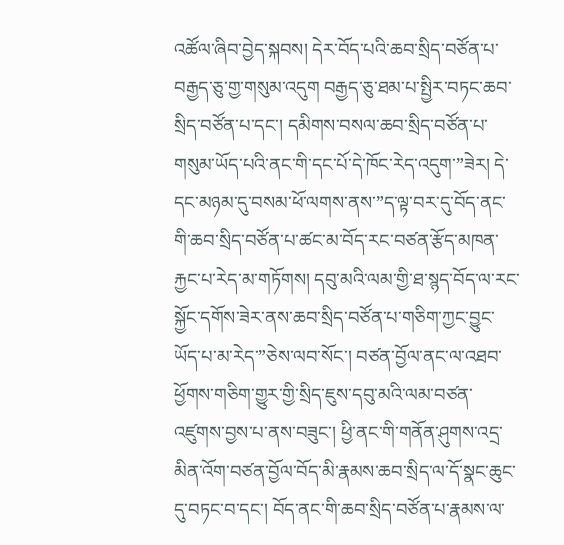འཚོལ་ཞིབ་བྱེད་སྐབས། དེར་བོད་པའི་ཆབ་སྲིད་བཙོན་པ་བརྒྱད་ཅུ་གྱ་གསུམ་འདུག བརྒྱད་ཅུ་ཐམ་པ་སྤྱིར་བཏང་ཆབ་སྲིད་བཙོན་པ་དང་། དམིགས་བསལ་ཆབ་སྲིད་བཙོན་པ་གསུམ་ཡོད་པའི་ནང་གི་དང་པོ་དེ་ཁོང་རེད་འདུག་”ཟེར། དེ་དང་མཉམ་དུ་བསམ་ཕོ་ལགས་ནས་”ད་ལྟ་བར་དུ་བོད་ནང་གི་ཆབ་སྲིད་བཙོན་པ་ཚང་མ་བོད་རང་བཙན་རྩོད་མཁན་རྐྱང་པ་རེད་མ་གཏོགས། དབུ་མའི་ལམ་གྱི་ཐ་སྙད་བོད་ལ་རང་སྐྱོང་དགོས་ཟེར་ནས་ཆབ་སྲིད་བཙོན་པ་གཅིག་ཀྱང་བྱུང་ཡོད་པ་མ་རེད་”ཅེས་ལབ་སོང་། བཙན་བྱོལ་ནང་ལ་འཐབ་ཕྱོགས་གཅིག་གྱུར་གྱི་སྲིད་ཇུས་དབུ་མའི་ལམ་བཙན་འཛུགས་བྱས་པ་ནས་བཟུང་། ཕྱི་ནང་གི་གནོན་ཤུགས་འདྲ་མིན་འོག་བཙན་བྱོལ་བོད་མི་རྣམས་ཆབ་སྲིད་ལ་དོ་སྣང་ཆུང་དུ་བཏང་བ་དང་། བོད་ནང་གི་ཆབ་སྲིད་བཙོན་པ་རྣམས་ལ་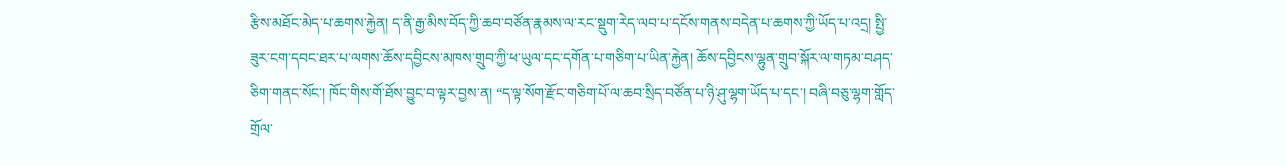རྩིས་མཐོང་མེད་པ་ཆགས་རྐྱེན། ད་ནི་རྒྱ་མིས་བོད་ཀྱི་ཆབ་བཙོན་རྣམས་ལ་རང་སྡུག་རེད་ལབ་པ་དངོས་གནས་བདེན་པ་ཆགས་ཀྱི་ཡོད་པ་འདྲ། སྤྱི་ཟུར་ངག་དབང་ཐར་པ་ལགས་ཆོས་དབྱིངས་མཁས་གྲུབ་ཀྱི་ཕ་ཡུལ་དང་དགོན་པ་གཅིག་པ་ཡིན་རྐྱེན། ཆོས་དབྱིངས་ལྷུན་གྲུབ་སྐོར་ལ་གཏམ་བཤད་ཅིག་གནང་སོང་། ཁོང་གིས་གོ་ཐོས་བྱུང་བ་ལྟར་བྱས་ན། “ད་ལྟ་སོག་རྫོང་གཅིག་པོ་ལ་ཆབ་སྲིད་བཙོན་པ་ཉི་ཤུ་ལྷག་ཡོད་པ་དང་། བཞི་བཅུ་ལྷག་གློད་གྲོལ་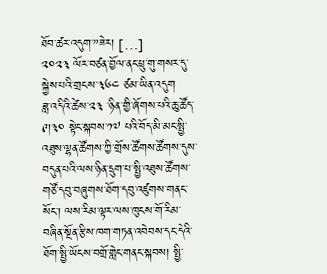ཐོབ་ཚར་འདུག་”ཟེར། […]
༢༠༢༣ ལོར་བཙན་བྱོལ་ནང་ཕྲུ་གུ་གསར་དུ་སྐྱེས་པའི་གྲངས་༣༦༤ ཙམ་ཡིན་འདུག
ཟླ་འདིའི་ཚེས་༢༣ ་ཉིན་གྱི་ཞོགས་པའི་ཆུ་ཚོད་༩།༣༠ སྟེང་སྐབས་༡༧ པའི་བོད་མི་མང་སྤྱི་འཐུས་ལྷན་ཚོགས་ཀྱི་གྲོས་ཚོགས་ཚོགས་དུས་བདུན་པའི་ལས་ཉིན་དྲུག་པ་སྤྱི་འཐུས་ཚོགས་གཙོ་དབུ་བཞུགས་ཐོག་དབུ་འཛུགས་གནང་སོང་། ལས་རིམ་ལྟར་ལས་ཁུངས་གོ་རིམ་བཞིན་སྔོན་རྩིས་ཁག་གཏན་འབེབས་དང་དེའི་ཐོག་སྤྱི་ཡོངས་བགྲོ་གླེང་གནང་སྐབས། སྤྱི་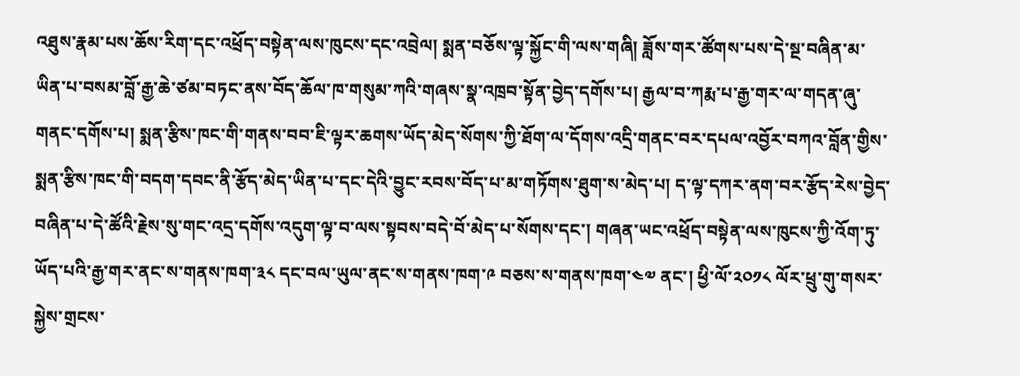འཐུས་རྣམ་པས་ཆོས་རིག་དང་འཕྲོད་བསྟེན་ལས་ཁུངས་དང་འབྲེལ། སྨན་བཅོས་ལྟ་སྐྱོང་གི་ལས་གཞི། ཟློས་གར་ཚོགས་པས་དེ་སྔ་བཞིན་མ་ཡིན་པ་བསམ་བློ་རྒྱ་ཆེ་ཙམ་བཏང་ནས་བོད་ཆོལ་ཁ་གསུམ་ཀའི་གཞས་སྣ་འཁྲབ་སྟོན་བྱེད་དགོས་པ། རྒྱལ་བ་ཀརྨ་པ་རྒྱ་གར་ལ་གདན་ཞུ་གནང་དགོས་པ། སྨན་རྩིས་ཁང་གི་གནས་བབ་ཇི་ལྟར་ཆགས་ཡོད་མེད་སོགས་ཀྱི་ཐོག་ལ་དོགས་འདྲི་གནང་བར་དཔལ་འབྱོར་བཀའ་བློན་གྱིས་སྨན་རྩིས་ཁང་གི་བདག་དབང་ནི་རྩོད་མེད་ཡིན་པ་དང་དེའི་བྱུང་རབས་བོད་པ་མ་གཏོགས་ཐུག་ས་མེད་པ། ད་ལྟ་དཀར་ནག་བར་རྩོད་རེས་བྱེད་བཞིན་པ་དེ་ཚོའི་རྗེས་སུ་གང་འདྲ་དགོས་འདུག་ལྟ་བ་ལས་སྟབས་བདེ་བོ་མེད་པ་སོགས་དང་། གཞན་ཡང་འཕྲོད་བསྟེན་ལས་ཁུངས་ཀྱི་འོག་ཏུ་ཡོད་པའི་རྒྱ་གར་ནང་ས་གནས་ཁག་༣༨ དང་བལ་ཡུལ་ནང་ས་གནས་ཁག་༩ བཅས་ས་གནས་ཁག་༤༧ ནང་། ཕྱི་ལོ་༢༠༡༨ ལོར་ཕྲུ་གུ་གསར་སྐྱེས་གྲངས་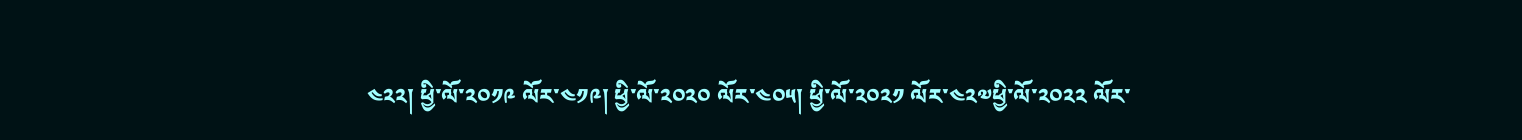༤༢༢། ཕྱི་ལོ་༢༠༡༩ ལོར་༤༡༩། ཕྱི་ལོ་༢༠༢༠ ལོར་༤༠༥། ཕྱི་ལོ་༢༠༢༡ ལོར་༤༢༧ཕྱི་ལོ་༢༠༢༢ ལོར་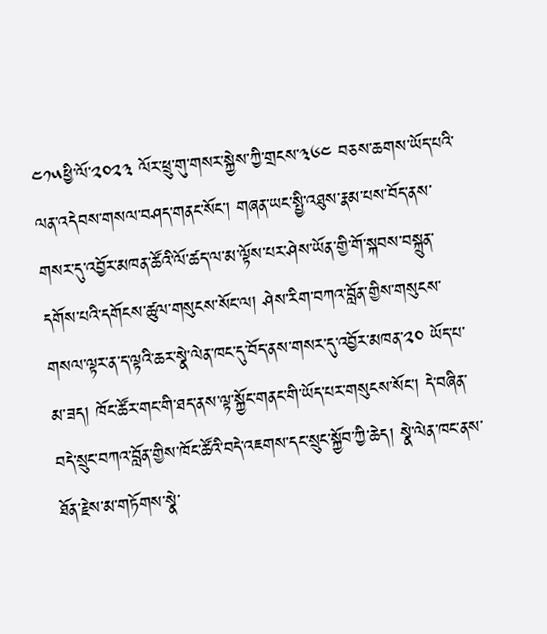༤༡༥ཕྱི་ལོ་༢༠༢༣ ལོར་ཕྲུ་གུ་གསར་སྐྱེས་ཀྱི་གྲངས་༣༦༤ བཅས་ཆགས་ཡོད་པའི་ལན་འདེབས་གསལ་བཤད་གནང་སོང་། གཞན་ཡང་སྤྱི་འཐུས་རྣམ་པས་བོད་ནས་གསར་དུ་འབྱོར་མཁན་ཚོའི་ལོ་ཚད་ལ་མ་ལྟོས་པར་ཤེས་ཡོན་གྱི་གོ་སྐབས་བསྐྲུན་དགོས་པའི་དགོངས་ཚུལ་གསུངས་སོང་ལ། ཤེས་རིག་བཀའ་བློན་གྱིས་གསུངས་གསལ་ལྟར་ན་ད་ལྟའི་ཆར་སྣེ་ལེན་ཁང་དུ་བོད་ནས་གསར་དུ་འབྱོར་མཁན་༢༠ ཡོད་པ་མ་ཟད། ཁོང་ཚོར་གང་གི་ཐད་ནས་ལྟ་སྐྱོང་གནང་གི་ཡོད་པར་གསུངས་སོང་། དེ་བཞིན་བདེ་སྲུང་བཀའ་བློན་གྱིས་ཁོང་ཚོའི་བདེ་འཇགས་དང་སྲུང་སྐྱོབ་ཀྱི་ཆེད། སྣེ་ལེན་ཁང་ནས་ཐོན་རྗེས་མ་གཏོགས་སྣེ་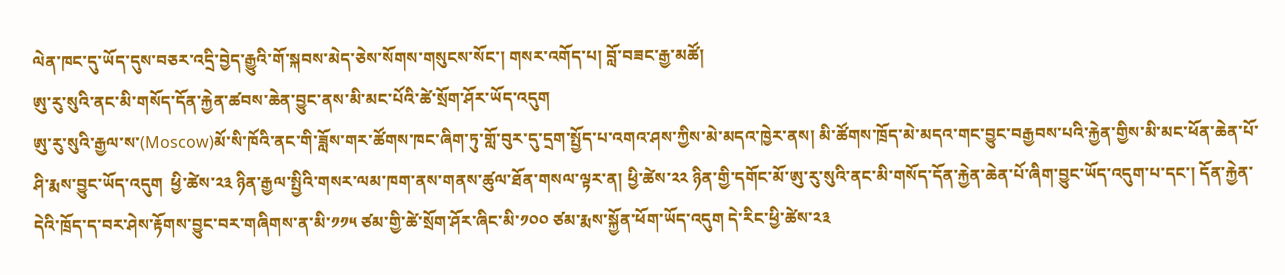ལེན་ཁང་དུ་ཡོད་དུས་བཅར་འདྲི་བྱེད་རྒྱུའི་གོ་སྐབས་མེད་ཅེས་སོགས་གསུངས་སོང་། གསར་འགོད་པ། བློ་བཟང་རྒྱ་མཚོ།
ཨུ་རུ་སུའི་ནང་མི་གསོད་དོན་རྐྱེན་ཚབས་ཆེན་བྱུང་ནས་མི་མང་པོའི་ཚེ་སྲོག་ཤོར་ཡོད་འདུག
ཨུ་རུ་སུའི་རྒྱལ་ས་(Moscow)མོ་སི་ཁོའི་ནང་གི་ཟློས་གར་ཚོགས་ཁང་ཞིག་ཏུ་གློ་བུར་དུ་དྲག་སྤྱོད་པ་འགའ་ཤས་ཀྱིས་མེ་མདའ་ཁྱེར་ནས། མི་ཚོགས་ཁྲོད་མེ་མདའ་གང་བྱུང་བརྒྱབས་པའི་རྐྱེན་གྱིས་མི་མང་ཕོན་ཆེན་པོ་ཤི་རྨས་བྱུང་ཡོད་འདུག  ཕྱི་ཚེས་༢༣ ཉིན་རྒྱལ་སྤྱིའི་གསར་ལམ་ཁག་ནས་གནས་ཚུལ་ཐོན་གསལ་ལྟར་ན། ཕྱི་ཚེས་༢༢ ཉིན་གྱི་དགོང་མོ་ཨུ་རུ་སུའི་ནང་མི་གསོད་དོན་རྐྱེན་ཆེན་པོ་ཞིག་བྱུང་ཡོད་འདུག་པ་དང་། དོན་རྐྱེན་དེའི་ཁྲོད་ད་བར་ཤེས་རྟོགས་བྱུང་བར་གཞིགས་ན་མི་༡༡༥ ཙམ་གྱི་ཚེ་སྲོག་ཤོར་ཞིང་མི་༡༠༠ ཙམ་རྨས་སྐྱོན་ཕོག་ཡོད་འདུག དེ་རིང་ཕྱི་ཚེས་༢༣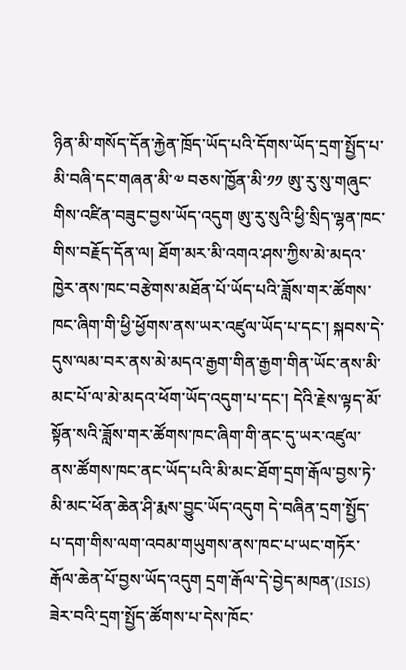ཉིན་མི་གསོད་དོན་རྐྱེན་ཁྲོད་ཡོད་པའི་དོགས་ཡོད་དྲག་སྤྱོད་པ་མི་བཞི་དང་གཞན་མི་༧ བཅས་ཁྱོན་མི་༡༡ ཨུ་རུ་སུ་གཞུང་གིས་འཛིན་བཟུང་བྱས་ཡོད་འདུག ཨུ་རུ་སུའི་ཕྱི་སྲིད་ལྷན་ཁང་གིས་བརྗོད་དོན་ལ། ཐོག་མར་མི་འགའ་ཤས་ཀྱིས་མེ་མདའ་ཁྱེར་ནས་ཁང་བརྩེགས་མཐོན་པོ་ཡོད་པའི་ཟློས་གར་ཚོགས་ཁང་ཞིག་གི་ཕྱི་ཕྱོགས་ནས་ཡར་འཛུལ་ཡོད་པ་དང་། སྐབས་དེ་དུས་ལམ་བར་ནས་མེ་མདའ་རྒྱག་གིན་རྒྱག་གིན་ཡོང་ནས་མི་མང་པོ་ལ་མེ་མདའ་ཕོག་ཡོད་འདུག་པ་དང་། དེའི་རྗེས་ལྟད་མོ་སྟོན་སའི་ཟློས་གར་ཚོགས་ཁང་ཞིག་གི་ནང་དུ་ཡར་འཛུལ་ནས་ཚོགས་ཁང་ནང་ཡོད་པའི་མི་མང་ཐོག་དྲག་རྒོལ་བྱས་ཏེ་མི་མང་ཕོན་ཆེན་ཤི་རྨས་བྱུང་ཡོད་འདུག དེ་བཞིན་དྲག་སྤྱོད་པ་དག་གིས་ལག་འབམ་གཡུགས་ནས་ཁང་པ་ཡང་གཏོར་རྒོལ་ཆེན་པོ་བྱས་ཡོད་འདུག དྲག་རྒོལ་དེ་བྱེད་མཁན་(ISIS) ཟེར་བའི་དྲག་སྤྱོད་ཚོགས་པ་དེས་ཁོང་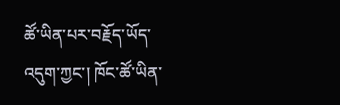ཚོ་ཡིན་པར་བརྗོད་ཡོད་འདུག་ཀྱང་། ཁོང་ཚོ་ཡིན་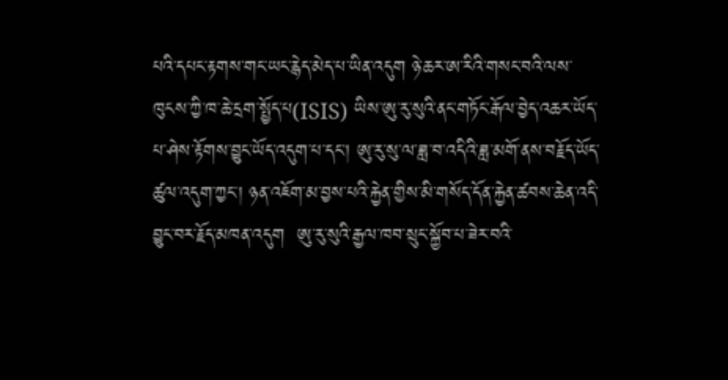པའི་དཔང་རྟགས་གང་ཡང་རྙེད་མེད་པ་ཡིན་འདུག ཉེ་ཆར་ཨ་རིའི་གསང་བའི་ལས་ཁུངས་ཀྱི་ཁ་ཆེ་དྲག་སྤྱོད་པ(ISIS) ཡིས་ཨུ་རུ་སུའི་ནང་གཏོང་རྒོལ་བྱེད་འཆར་ཡོད་པ་ཤེས་རྟོགས་བྱུང་ཡོད་འདུག་པ་དང་། ཨུ་རུ་སུ་ལ་ཟླ་བ་འདིའི་ཟླ་མགོ་ནས་བརྗོད་ཡོད་ཚུལ་འདུག་ཀྱང་། ཉན་འཇོག་མ་བྱས་པའི་རྐྱེན་གྱིས་མི་གསོད་དོན་རྐྱེན་ཚབས་ཆེན་འདི་བྱུང་བར་རྗོད་མཁན་འདུག  ཨུ་རུ་སུའི་རྒྱལ་ཁབ་སྲུང་སྐྱོབ་པ་ཟེར་བའི་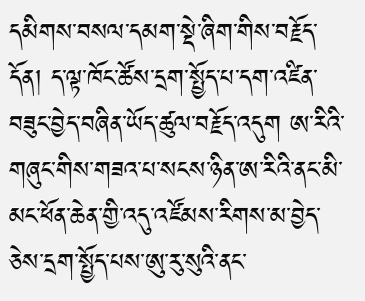དམིགས་བསལ་དམག་སྡེ་ཞིག་གིས་བརྗོད་དོན། ད་ལྟ་ཁོང་ཚོས་དྲག་སྤྱོད་པ་དག་འཛིན་བཟུང་བྱེད་བཞིན་ཡོད་ཚུལ་བརྗོད་འདུག ཨ་རིའི་གཞུང་གིས་གཟའ་པ་སངས་ཉིན་ཨ་རིའི་ནང་མི་མང་ཕོན་ཆེན་གྱི་འདུ་འཛོམས་རིགས་མ་བྱེད་ཅེས་དྲག་སྤྱོད་པས་ཨུ་རུ་སུའི་ནང་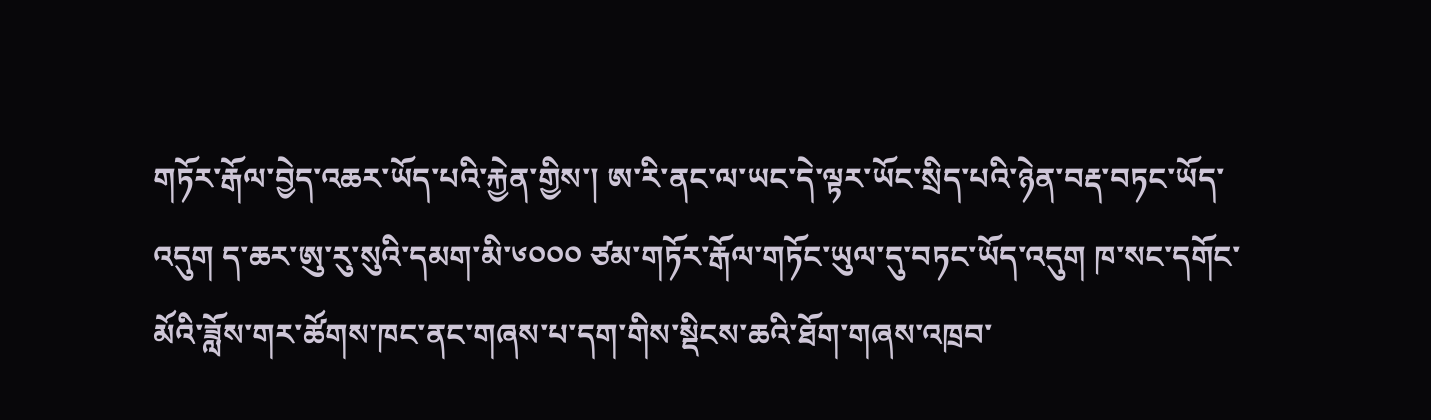གཏོར་རྒོལ་བྱེད་འཆར་ཡོད་པའི་རྐྱེན་གྱིས་། ཨ་རི་ནང་ལ་ཡང་དེ་ལྟར་ཡོང་སྲིད་པའི་ཉེན་བརྡ་བཏང་ཡོད་འདུག ད་ཆར་ཨུ་རུ་སུའི་དམག་མི་༦༠༠༠ ཙམ་གཏོར་རྒོལ་གཏོང་ཡུལ་དུ་བཏང་ཡོད་འདུག ཁ་སང་དགོང་མོའི་ཟློས་གར་ཚོགས་ཁང་ནང་གཞས་པ་དག་གིས་སྡིངས་ཆའི་ཐོག་གཞས་འཁྲབ་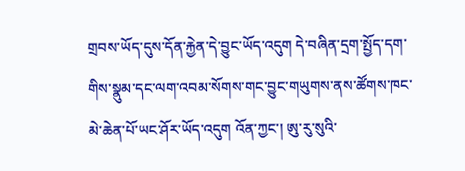གྲབས་ཡོད་དུས་དོན་རྐྱེན་དེ་བྱུང་ཡོད་འདུག དེ་བཞིན་དྲག་སྤྱོད་དག་གིས་སྣུམ་དང་ལག་འབམ་སོགས་གང་བྱུང་གཡུགས་ནས་ཚོགས་ཁང་མེ་ཆེན་པོ་ཡང་ཤོར་ཡོད་འདུག འོན་ཀྱང་། ཨུ་རུ་སུའི་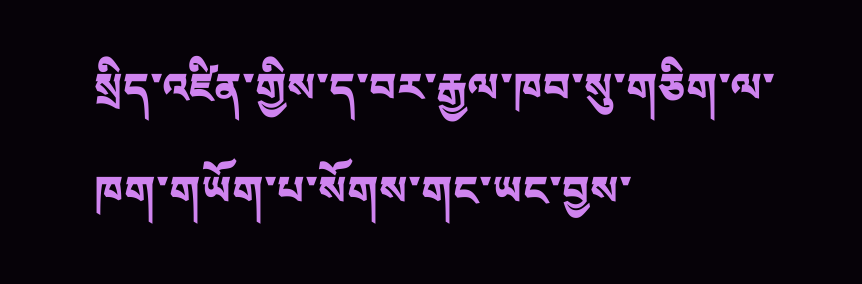སྲིད་འཛིན་གྱིས་ད་བར་རྒྱལ་ཁབ་སུ་གཅིག་ལ་ཁག་གཡོག་པ་སོགས་གང་ཡང་བྱས་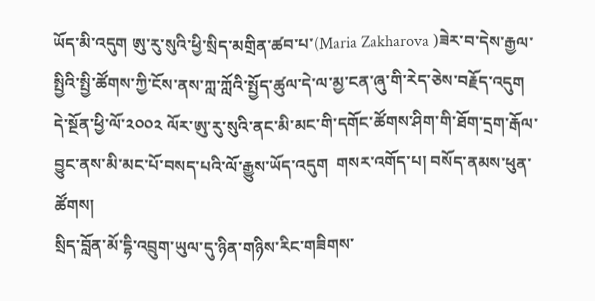ཡོད་མི་འདུག ཨུ་རུ་སུའི་ཕྱི་སྲིད་མགྲིན་ཚབ་པ་(Maria Zakharova )ཟེར་བ་དེས་རྒྱལ་སྤྱིའི་སྤྱི་ཚོགས་ཀྱི་ངོས་ནས་ཀླ་ཀློའི་སྤྱོད་ཚུལ་དེ་ལ་མྱ་ངན་ཞུ་གི་རེད་ཅེས་བརྗོད་འདུག དེ་སྔོན་ཕྱི་ལོ་༢༠༠༢ ལོར་ཨུ་རུ་སུའི་ནང་མི་མང་གི་དགོང་ཚོགས་ཤིག་གི་ཐོག་དྲག་རྒོལ་བྱུང་ནས་མི་མང་པོ་བསད་པའི་ལོ་རྒྱུས་ཡོད་འདུག  གསར་འགོད་པ། བསོད་ནམས་ཕུན་ཚོགས།
སྲིད་བློན་མོ་དྷི་འབྲུག་ཡུལ་དུ་ཉིན་གཉིས་རིང་གཟིགས་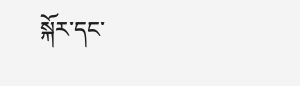སྐོར་དང་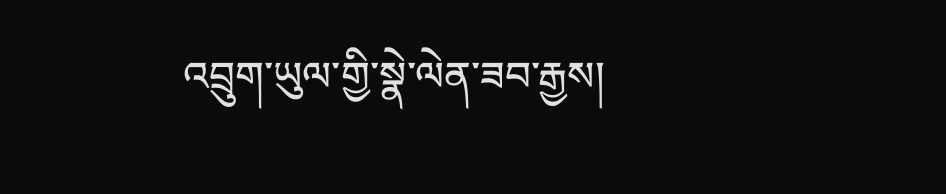འབྲུག་ཡུལ་གྱི་སྣེ་ལེན་ཟབ་རྒྱས།